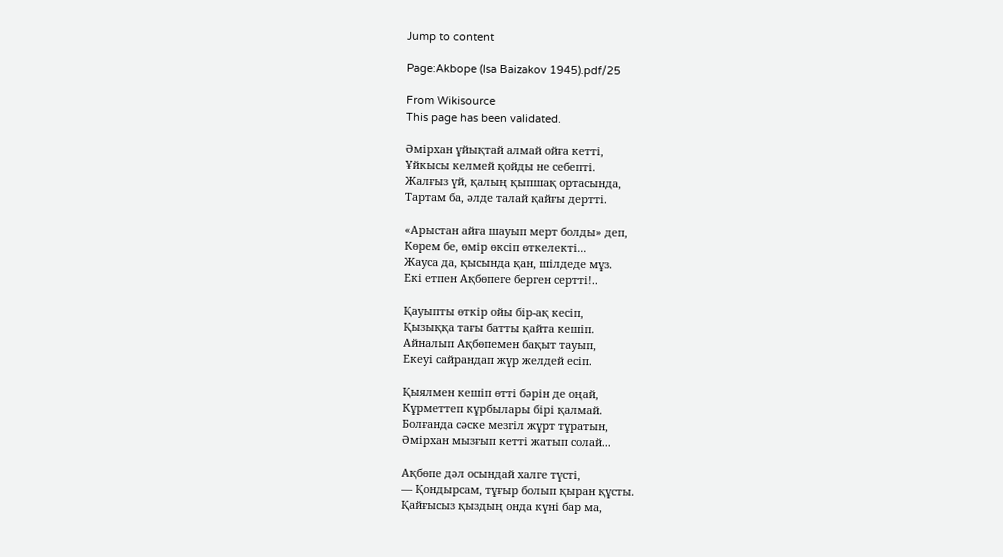Jump to content

Page:Akbope (Isa Baizakov 1945).pdf/25

From Wikisource
This page has been validated.

Әмірхан ұйықтай алмай ойға кетті,
Ұйкысы келмей қойды не себепті.
Жалғыз үй, қалың қыпшақ ортасында,
Тартам ба, әлде талай қайғы дертті.

«Арыстан айға шауып мерт болды» деп,
Көрем бе, өмір өксіп өткелекті...
Жауса да, қысында қан, шілдеде мұз.
Екі етпен Ақбөпеге берген сертті!..

Қауыпты өткір ойы бір-ақ кесіп,
Қызыққа тағы батты қайта кешіп.
Айналып Ақбөпемен бақыт тауып,
Екеуі сайрандап жүр желдей есіп.

Қыялмен кешіп өтті бәрін де оңай,
Кұрметтеп кұрбылары бірі қалмай.
Болғанда сәске мезгіл жұрт тұратын,
Әмірхан мызғып кетті жатып солай...

Ақбөпе дәл осындай халге түсті,
— Қондырсам, тұғыр болып қыран құсты.
Қайғысыз қыздың онда күні бар ма,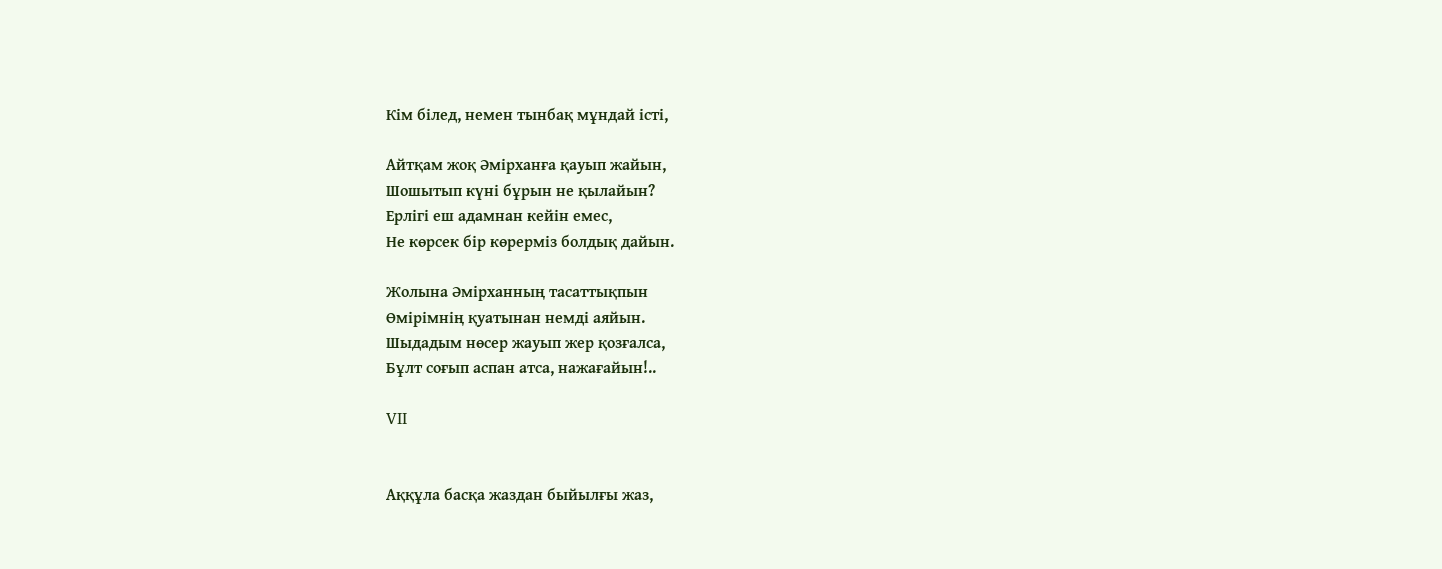Кім білед, немен тынбақ мұндай істі,

Айтқам жоқ Әмірханға қауып жайын,
Шошытып күні бұрын не қылайын?
Ерлігі еш адамнан кейін емес,
Не көрсек бір көрерміз болдық дайын.

Жолына Әмірханның тасаттықпын
Өмірімнің қуатынан немді аяйын.
Шыдадым нөсер жауып жер қозғалса,
Бұлт соғып аспан атса, нажағайын!..

VII


Аққұла басқа жаздан быйылғы жаз,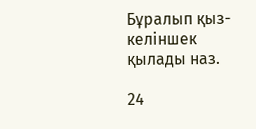Бұралып қыз-келіншек қылады наз.

24